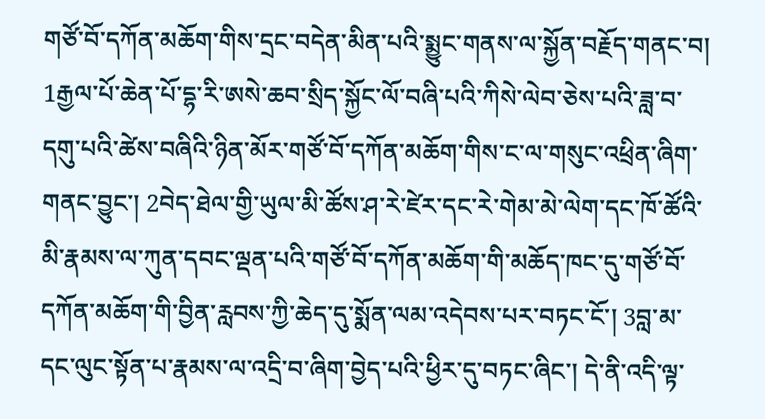གཙོ་བོ་དཀོན་མཆོག་གིས་དྲང་བདེན་མིན་པའི་སྨྱུང་གནས་ལ་སྐྱོན་བརྗོད་གནང་བ།
1རྒྱལ་པོ་ཆེན་པོ་དྷ་རི་ཨསེ་ཆབ་སྲིད་སྐྱོང་ལོ་བཞི་པའི་ཀིསེ་ལེབ་ཅེས་པའི་ཟླ་བ་དགུ་པའི་ཚེས་བཞིའི་ཉིན་མོར་གཙོ་བོ་དཀོན་མཆོག་གིས་ང་ལ་གསུང་འཕྲིན་ཞིག་གནང་བྱུང་། 2བེད་ཐེལ་གྱི་ཡུལ་མི་ཚོས་ཤ་རེ་ཛེར་དང་རེ་གེམ་མེ་ལེག་དང་ཁོ་ཚོའི་མི་རྣམས་ལ་ཀུན་དབང་ལྡན་པའི་གཙོ་བོ་དཀོན་མཆོག་གི་མཆོད་ཁང་དུ་གཙོ་བོ་དཀོན་མཆོག་གི་བྱིན་རླབས་ཀྱི་ཆེད་དུ་སྨོན་ལམ་འདེབས་པར་བཏང་ངོ་། 3བླ་མ་དང་ལུང་སྟོན་པ་རྣམས་ལ་འདྲི་བ་ཞིག་བྱེད་པའི་ཕྱིར་དུ་བཏང་ཞིང་། དེ་ནི་འདི་ལྟ་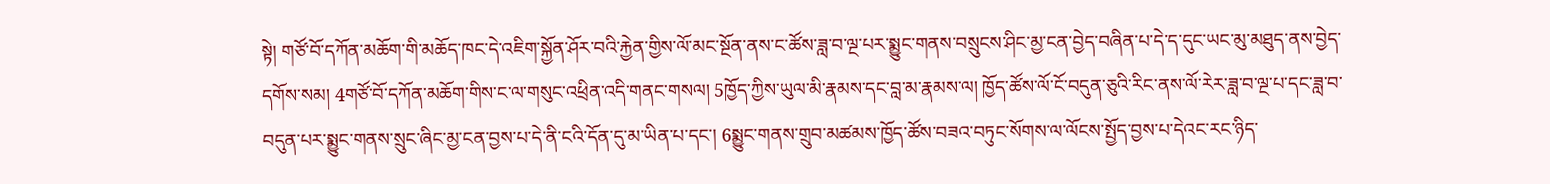སྟེ། གཙོ་བོ་དཀོན་མཆོག་གི་མཆོད་ཁང་དེ་འཇིག་སྐྱོན་ཤོར་བའི་རྐྱེན་གྱིས་ལོ་མང་སྔོན་ནས་ང་ཚོས་ཟླ་བ་ལྔ་པར་སྨྱུང་གནས་བསྲུངས་ཤིང་མྱ་ངན་བྱེད་བཞིན་པ་དེ་ད་དུང་ཡང་མུ་མཐུད་ནས་བྱེད་དགོས་སམ། 4གཙོ་བོ་དཀོན་མཆོག་གིས་ང་ལ་གསུང་འཕྲིན་འདི་གནང་གསལ། 5ཁྱོད་ཀྱིས་ཡུལ་མི་རྣམས་དང་བླ་མ་རྣམས་ལ། ཁྱོད་ཚོས་ལོ་ངོ་བདུན་ཅུའི་རིང་ནས་ལོ་རེར་ཟླ་བ་ལྔ་པ་དང་ཟླ་བ་བདུན་པར་སྨྱུང་གནས་སྲུང་ཞིང་མྱ་ངན་བྱས་པ་དེ་ནི་ངའི་དོན་དུ་མ་ཡིན་པ་དང་། 6སྨྱུང་གནས་གྲུབ་མཚམས་ཁྱོད་ཚོས་བཟའ་བཏུང་སོགས་ལ་ལོངས་སྤྱོད་བྱས་པ་དེའང་རང་ཉིད་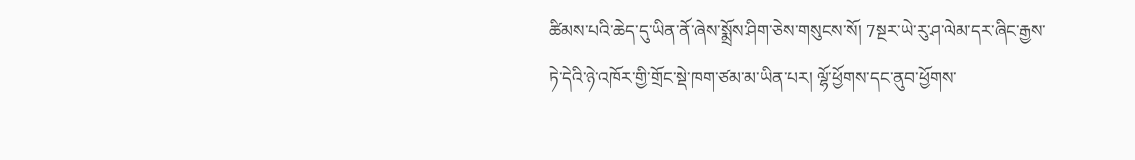ཚིམས་པའི་ཆེད་དུ་ཡིན་ནོ་ཞེས་སྨྲོས་ཤིག་ཅེས་གསུངས་སོ། 7སྔར་ཡེ་རུ་ཤ་ལེམ་དར་ཞིང་རྒྱས་ཏེ་དེའི་ཉེ་འཁོར་གྱི་གྲོང་སྡེ་ཁག་ཙམ་མ་ཡིན་པར། ལྷོ་ཕྱོགས་དང་ནུབ་ཕྱོགས་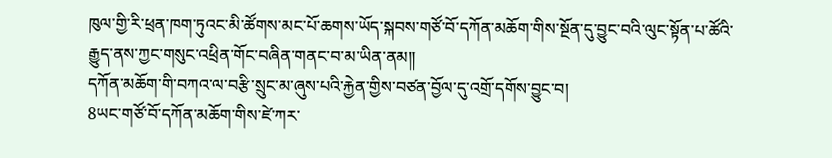ཁུལ་གྱི་རི་ཕྲན་ཁག་ཏུའང་མི་ཚོགས་མང་པོ་ཆགས་ཡོད་སྐབས་གཙོ་བོ་དཀོན་མཆོག་གིས་སྔོན་དུ་བྱུང་བའི་ལུང་སྟོན་པ་ཚོའི་རྒྱུད་ནས་ཀྱང་གསུང་འཕྲིན་གོང་བཞིན་གནང་བ་མ་ཡིན་ནམ༎
དཀོན་མཆོག་གི་བཀའ་ལ་བརྩི་སྲུང་མ་ཞུས་པའི་རྐྱེན་གྱིས་བཙན་བྱོལ་དུ་འགྲོ་དགོས་བྱུང་བ།
8ཡང་གཙོ་བོ་དཀོན་མཆོག་གིས་ཛེ་ཀར་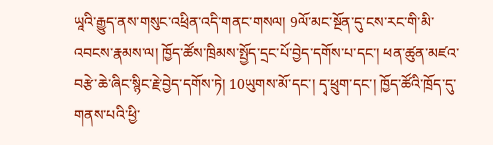ཡཱའི་རྒྱུད་ནས་གསུང་འཕྲིན་འདི་གནང་གསལ། 9ལོ་མང་སྔོན་དུ་ངས་རང་གི་མི་འབངས་རྣམས་ལ། ཁྱོད་ཚོས་ཁྲིམས་སྤྱོད་དྲང་པོ་བྱེད་དགོས་པ་དང་། ཕན་ཚུན་མཛའ་བརྩེ་ཆེ་ཞིང་སྙིང་རྗེ་བྱེད་དགོས་ཏེ། 10ཡུགས་མོ་དང་། དྭ་ཕྲུག་དང་། ཁྱོད་ཚོའི་ཁྲོད་དུ་གནས་པའི་ཕྱི་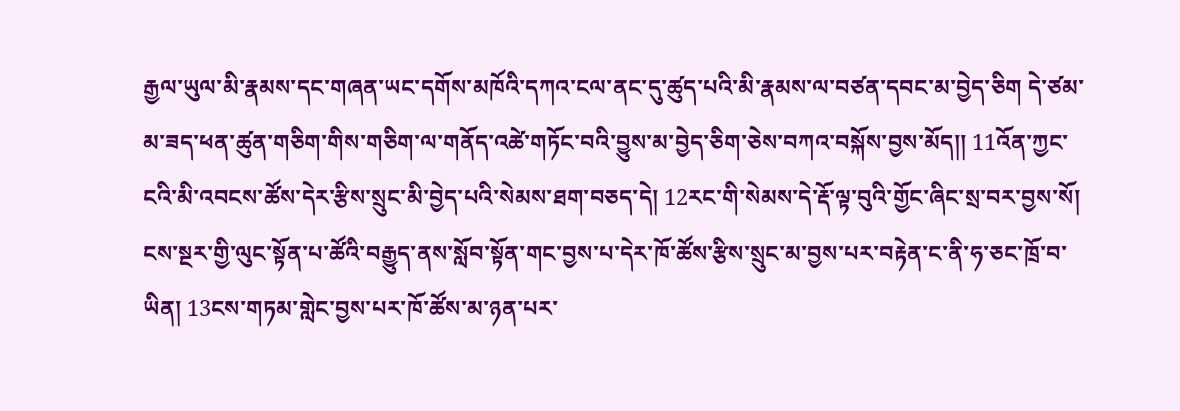རྒྱལ་ཡུལ་མི་རྣམས་དང་གཞན་ཡང་དགོས་མཁོའི་དཀའ་ངལ་ནང་དུ་ཚུད་པའི་མི་རྣམས་ལ་བཙན་དབང་མ་བྱེད་ཅིག དེ་ཙམ་མ་ཟད་ཕན་ཚུན་གཅིག་གིས་གཅིག་ལ་གནོད་འཚེ་གཏོང་བའི་བྱུས་མ་བྱེད་ཅིག་ཅེས་བཀའ་བསྐོས་བྱས་མོད།། 11འོན་ཀྱང་ངའི་མི་འབངས་ཚོས་དེར་རྩིས་སྲུང་མི་བྱེད་པའི་སེམས་ཐག་བཅད་དེ། 12རང་གི་སེམས་དེ་རྡོ་ལྟ་བུའི་གྱོང་ཞིང་སྲ་བར་བྱས་སོ། ངས་སྔར་གྱི་ལུང་སྟོན་པ་ཚོའི་བརྒྱུད་ནས་སློབ་སྟོན་གང་བྱས་པ་དེར་ཁོ་ཚོས་རྩིས་སྲུང་མ་བྱས་པར་བརྟེན་ང་ནི་ཧ་ཅང་ཁྲོ་བ་ཡིན། 13ངས་གཏམ་གླེང་བྱས་པར་ཁོ་ཚོས་མ་ཉན་པར་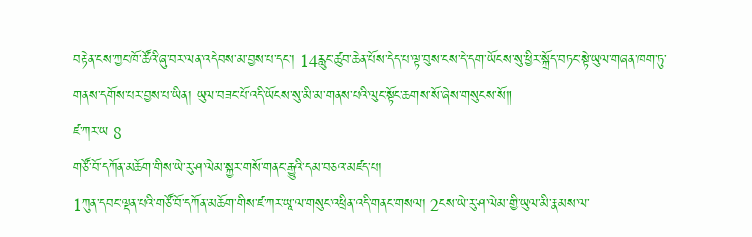བརྟེན་ངས་ཀྱང་ཁོ་ཚོའི་ཞུ་བར་ལན་འདེབས་མ་བྱས་པ་དང་། 14རླུང་ཚུབ་ཆེན་པོས་དེད་པ་ལྟ་བུས་ངས་དེ་དག་ཡོངས་སུ་ཕྱིར་སྐྲོད་བཏང་སྟེ་ཡུལ་གཞན་ཁག་ཏུ་གནས་དགོས་པར་བྱས་པ་ཡིན། ཡུལ་བཟང་པོ་འདི་ཡོངས་སུ་མི་མ་གནས་པའི་ལུང་སྟོང་ཆགས་སོ་ཞེས་གསུངས་སོ༎
ཛ་ཀར་ཡ 8
གཙོ་བོ་དཀོན་མཆོག་གིས་ཡེ་རུ་ཤ་ལེམ་སྐྱར་གསོ་གནང་རྒྱུའི་དམ་བཅའ་མཛད་པ།
1ཀུན་དབང་ལྡན་པའི་གཙོ་བོ་དཀོན་མཆོག་གིས་ཛ་ཀར་ཡཱ་ལ་གསུང་འཕྲིན་འདི་གནང་གསལ། 2ངས་ཡེ་རུ་ཤ་ལེམ་གྱི་ཡུལ་མི་རྣམས་ལ་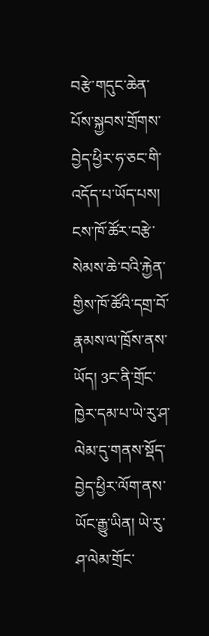བརྩེ་གདུང་ཆེན་པོས་སྐྱབས་གྲོགས་བྱེད་ཕྱིར་ཧ་ཅང་གི་འདོད་པ་ཡོད་པས། ངས་ཁོ་ཚོར་བརྩེ་སེམས་ཆེ་བའི་རྐྱེན་གྱིས་ཁོ་ཚོའི་དགྲ་བོ་རྣམས་ལ་ཁྲོས་ནས་ཡོད། 3ང་ནི་གྲོང་ཁྱེར་དམ་པ་ཡེ་རུ་ཤ་ལེམ་དུ་གནས་སྡོད་བྱེད་ཕྱིར་ལོག་ནས་ཡོང་རྒྱུ་ཡིན། ཡེ་རུ་ཤ་ལེམ་གྲོང་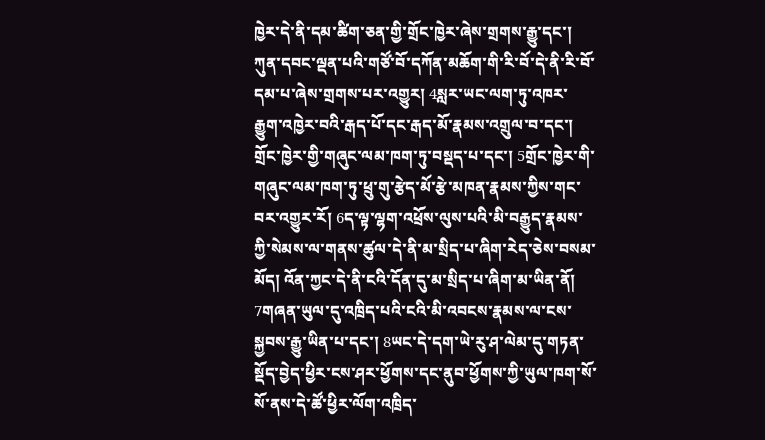ཁྱེར་དེ་ནི་དམ་ཚིག་ཅན་གྱི་གྲོང་ཁྱེར་ཞེས་གྲགས་རྒྱུ་དང་། ཀུན་དབང་ལྡན་པའི་གཙོ་བོ་དཀོན་མཆོག་གི་རི་བོ་དེ་ནི་རི་བོ་དམ་པ་ཞེས་གྲགས་པར་འགྱུར། 4སླར་ཡང་ལག་ཏུ་འཁར་རྒྱུག་འཁྱེར་བའི་རྒད་པོ་དང་རྒད་མོ་རྣམས་འགྲུལ་བ་དང་། གྲོང་ཁྱེར་གྱི་གཞུང་ལམ་ཁག་ཏུ་བསྡད་པ་དང་། 5གྲོང་ཁྱེར་གི་གཞུང་ལམ་ཁག་ཏུ་ཕྲུ་གུ་རྩེད་མོ་རྩེ་མཁན་རྣམས་ཀྱིས་གང་བར་འགྱུར་རོ། 6ད་ལྟ་ལྷག་འཕྲོས་ལུས་པའི་མི་བརྒྱུད་རྣམས་ཀྱི་སེམས་ལ་གནས་ཚུལ་དེ་ནི་མ་སྲིད་པ་ཞིག་རེད་ཅེས་བསམ་མོད། འོན་ཀྱང་དེ་ནི་ངའི་དོན་དུ་མ་སྲིད་པ་ཞིག་མ་ཡིན་ནོ། 7གཞན་ཡུལ་དུ་འཁྲིད་པའི་ངའི་མི་འབངས་རྣམས་ལ་ངས་སྐྱབས་རྒྱུ་ཡིན་པ་དང་། 8ཡང་དེ་དག་ཡེ་རུ་ཤ་ལེམ་དུ་གཏན་སྡོད་བྱེད་ཕྱིར་ངས་ཤར་ཕྱོགས་དང་ནུབ་ཕྱོགས་ཀྱི་ཡུལ་ཁག་སོ་སོ་ནས་དེ་ཚོ་ཕྱིར་ལོག་འཁྲིད་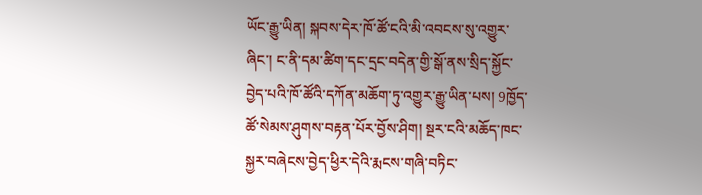ཡོང་རྒྱུ་ཡིན། སྐབས་དེར་ཁོ་ཚོ་ངའི་མི་འབངས་སུ་འགྱུར་ཞིང་། ང་ནི་དམ་ཚིག་དང་དྲང་བདེན་གྱི་སྒོ་ནས་སྲིད་སྐྱོང་བྱེད་པའི་ཁོ་ཚོའི་དཀོན་མཆོག་ཏུ་འགྱུར་རྒྱུ་ཡིན་པས། 9ཁྱོད་ཚོ་སེམས་ཤུགས་བརྟན་པོར་བྱོས་ཤིག། སྔར་ངའི་མཆོད་ཁང་སྐྱར་བཞེངས་བྱེད་ཕྱིར་དེའི་རྨངས་གཞི་བཏིང་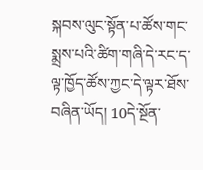སྐབས་ལུང་སྟོན་པ་ཚོས་གང་སྨྲས་པའི་ཚིག་གཞི་དེ་རང་ད་ལྟ་ཁྱོད་ཚོས་ཀྱང་དེ་ལྟར་ཐོས་བཞིན་ཡོད། 10དེ་སྔོན་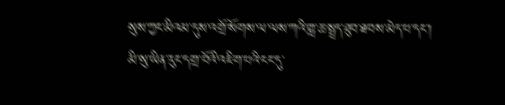སུས་ཀྱང་མིའམ་དུས་འགྲོ་སོགས་ལ་ལས་ཀའི་གླ་ཆ་སྤྲད་ཐུབ་ཐབས་མེད་པ་དང་། མི་སུ་ཡིན་རུང་དགྲ་བོའི་འཇིག་པའི་ངང་དུ་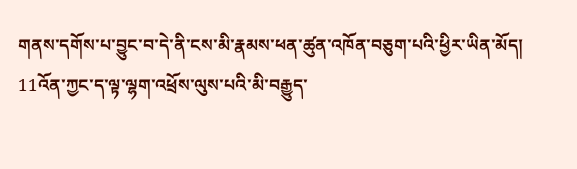གནས་དགོས་པ་བྱུང་བ་དེ་ནི་ངས་མི་རྣམས་ཕན་ཚུན་འཁོན་བཅུག་པའི་ཕྱིར་ཡིན་མོད། 11འོན་ཀྱང་ད་ལྟ་ལྷག་འཕྲོས་ལུས་པའི་མི་བརྒྱུད་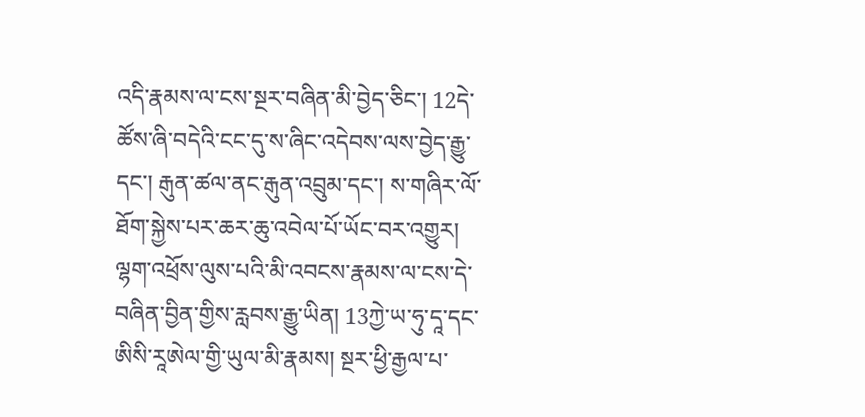འདི་རྣམས་ལ་ངས་སྔར་བཞིན་མི་བྱེད་ཅིང་། 12དེ་ཚོས་ཞི་བདེའི་ངང་དུ་ས་ཞིང་འདེབས་ལས་བྱེད་རྒྱུ་དང་། རྒུན་ཚལ་ནང་རྒུན་འབྲུམ་དང་། ས་གཞིར་ལོ་ཐོག་སྐྱེས་པར་ཆར་ཆུ་འབེལ་པོ་ཡོང་བར་འགྱུར། ལྷག་འཕྲོས་ལུས་པའི་མི་འབངས་རྣམས་ལ་ངས་དེ་བཞིན་བྱིན་གྱིས་རླབས་རྒྱུ་ཡིན། 13ཀྱེ་ཡ་ཧུ་དཱ་དང་ཨིསི་རཱཨེལ་གྱི་ཡུལ་མི་རྣམས། སྔར་ཕྱི་རྒྱལ་པ་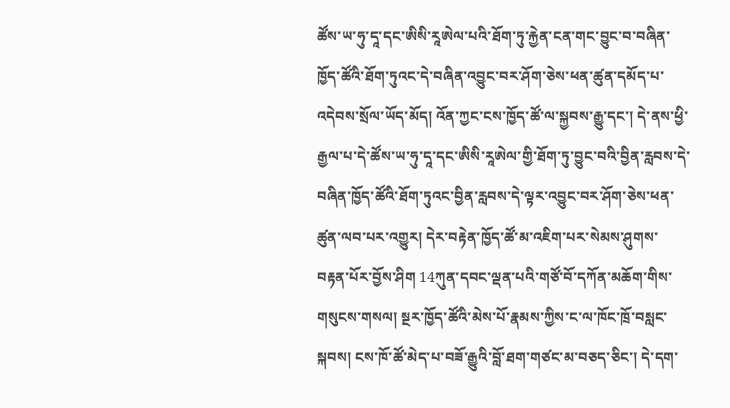ཚོས་ཡ་ཧུ་དཱ་དང་ཨིསི་རཱཨེལ་པའི་ཐོག་ཏུ་རྐྱེན་ངན་གང་བྱུང་བ་བཞིན་ཁྱོད་ཚོའི་ཐོག་ཏུའང་དེ་བཞིན་འབྱུང་བར་ཤོག་ཅེས་ཕན་ཚུན་དམོད་པ་འདེབས་སྲོལ་ཡོད་མོད། འོན་ཀྱང་ངས་ཁྱོད་ཚོ་ལ་སྐྱབས་རྒྱུ་དང་། དེ་ནས་ཕྱི་རྒྱལ་པ་དེ་ཚོས་ཡ་ཧུ་དཱ་དང་ཨིསི་རཱཨེལ་གྱི་ཐོག་ཏུ་བྱུང་བའི་བྱིན་རླབས་དེ་བཞིན་ཁྱོད་ཚོའི་ཐོག་ཏུའང་བྱིན་རླབས་དེ་ལྟར་འབྱུང་བར་ཤོག་ཅེས་ཕན་ཚུན་ལབ་པར་འགྱུར། དེར་བརྟེན་ཁྱོད་ཚོ་མ་འཇིག་པར་སེམས་ཤུགས་བརྟན་པོར་བྱོས་ཤིག 14ཀུན་དབང་ལྡན་པའི་གཙོ་བོ་དཀོན་མཆོག་གིས་གསུངས་གསལ། སྔར་ཁྱོད་ཚོའི་མེས་པོ་རྣམས་ཀྱིས་ང་ལ་ཁོང་ཁྲོ་བསླང་སྐབས། ངས་ཁོ་ཚོ་མེད་པ་བཟོ་རྒྱུའི་བློ་ཐག་གཙང་མ་བཅད་ཅིང་། དེ་དག་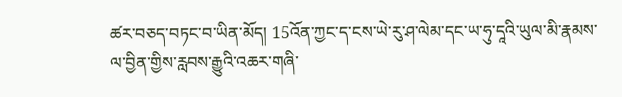ཚར་བཅད་བཏང་བ་ཡིན་མོད། 15འོན་ཀྱང་ད་ངས་ཡེ་རུ་ཤ་ལེམ་དང་ཡ་ཧུ་དཱའི་ཡུལ་མི་རྣམས་ལ་བྱིན་གྱིས་རླབས་རྒྱུའི་འཆར་གཞི་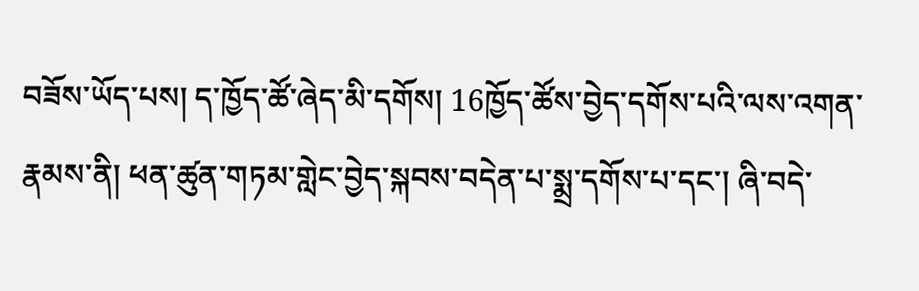བཟོས་ཡོད་པས། ད་ཁྱོད་ཚོ་ཞེད་མི་དགོས། 16ཁྱོད་ཚོས་བྱེད་དགོས་པའི་ལས་འགན་རྣམས་ནི། ཕན་ཚུན་གཏམ་གླེང་བྱེད་སྐབས་བདེན་པ་སྨྲ་དགོས་པ་དང་། ཞི་བདེ་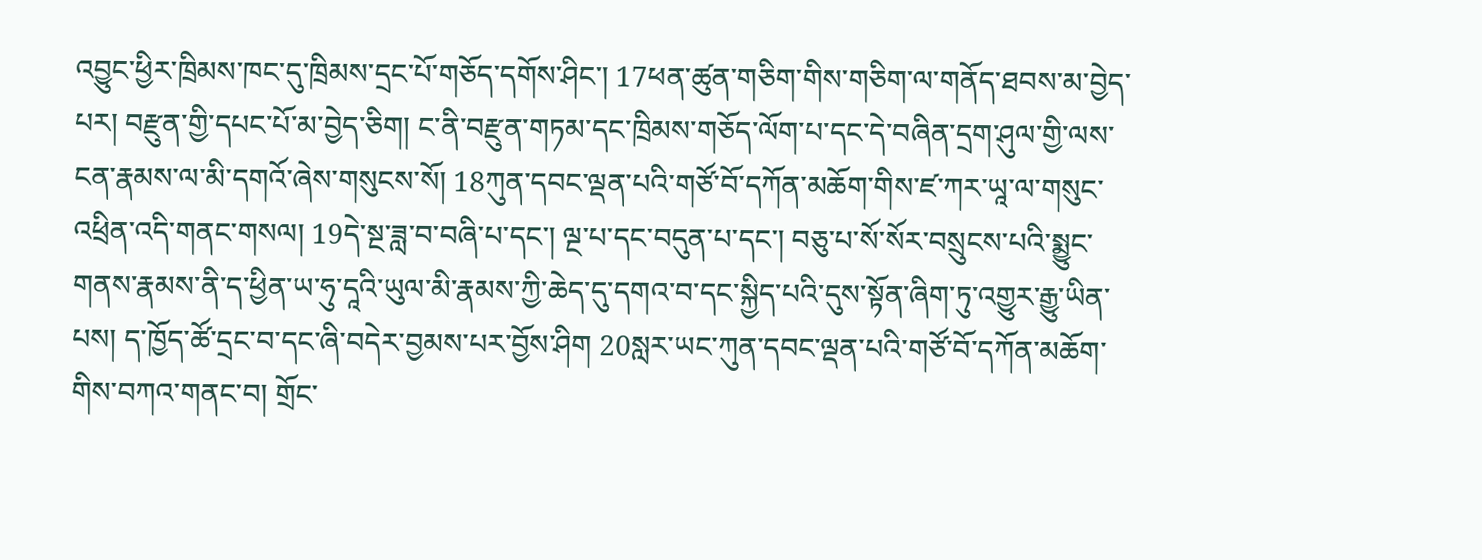འབྱུང་ཕྱིར་ཁྲིམས་ཁང་དུ་ཁྲིམས་དྲང་པོ་གཅོད་དགོས་ཤིང་། 17ཕན་ཚུན་གཅིག་གིས་གཅིག་ལ་གནོད་ཐབས་མ་བྱེད་པར། བརྫུན་གྱི་དཔང་པོ་མ་བྱེད་ཅིག། ང་ནི་བརྫུན་གཏམ་དང་ཁྲིམས་གཅོད་ལོག་པ་དང་དེ་བཞིན་དྲག་ཤུལ་གྱི་ལས་ངན་རྣམས་ལ་མི་དགའོ་ཞེས་གསུངས་སོ། 18ཀུན་དབང་ལྡན་པའི་གཙོ་བོ་དཀོན་མཆོག་གིས་ཛ་ཀར་ཡཱ་ལ་གསུང་འཕྲིན་འདི་གནང་གསལ། 19དེ་སྔ་ཟླ་བ་བཞི་པ་དང་། ལྔ་པ་དང་བདུན་པ་དང་། བཅུ་པ་སོ་སོར་བསྲུངས་པའི་སྨྱུང་གནས་རྣམས་ནི་ད་ཕྱིན་ཡ་ཧུ་དཱའི་ཡུལ་མི་རྣམས་ཀྱི་ཆེད་དུ་དགའ་བ་དང་སྐྱིད་པའི་དུས་སྟོན་ཞིག་ཏུ་འགྱུར་རྒྱུ་ཡིན་པས། ད་ཁྱོད་ཚོ་དྲང་བ་དང་ཞི་བདེར་བྱམས་པར་བྱོས་ཤིག 20སླར་ཡང་ཀུན་དབང་ལྡན་པའི་གཙོ་བོ་དཀོན་མཆོག་གིས་བཀའ་གནང་བ། གྲོང་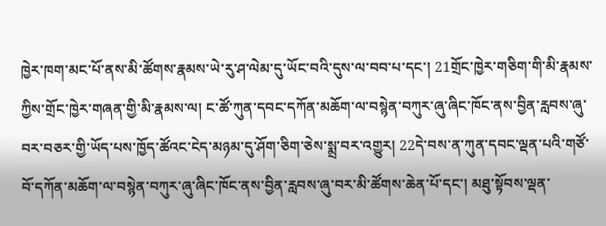ཁྱེར་ཁག་མང་པོ་ནས་མི་ཚོགས་རྣམས་ཡེ་རུ་ཤ་ལེམ་དུ་ཡོང་བའི་དུས་ལ་བབ་པ་དང་། 21གྲོང་ཁྱེར་གཅིག་གི་མི་རྣམས་ཀྱིས་གྲོང་ཁྱེར་གཞན་གྱི་མི་རྣམས་ལ། ང་ཚོ་ཀུན་དབང་དཀོན་མཆོག་ལ་བསྙེན་བཀུར་ཞུ་ཞིང་ཁོང་ནས་བྱིན་རླབས་ཞུ་བར་བཅར་གྱི་ཡོད་པས་ཁྱོད་ཚོའང་ངེད་མཉམ་དུ་ཤོག་ཅིག་ཅེས་སྨྲ་བར་འགྱུར། 22དེ་བས་ན་ཀུན་དབང་ལྡན་པའི་གཙོ་བོ་དཀོན་མཆོག་ལ་བསྙེན་བཀུར་ཞུ་ཞིང་ཁོང་ནས་བྱིན་རླབས་ཞུ་བར་མི་ཚོགས་ཆེན་པོ་དང་། མཐུ་སྟོབས་ལྡན་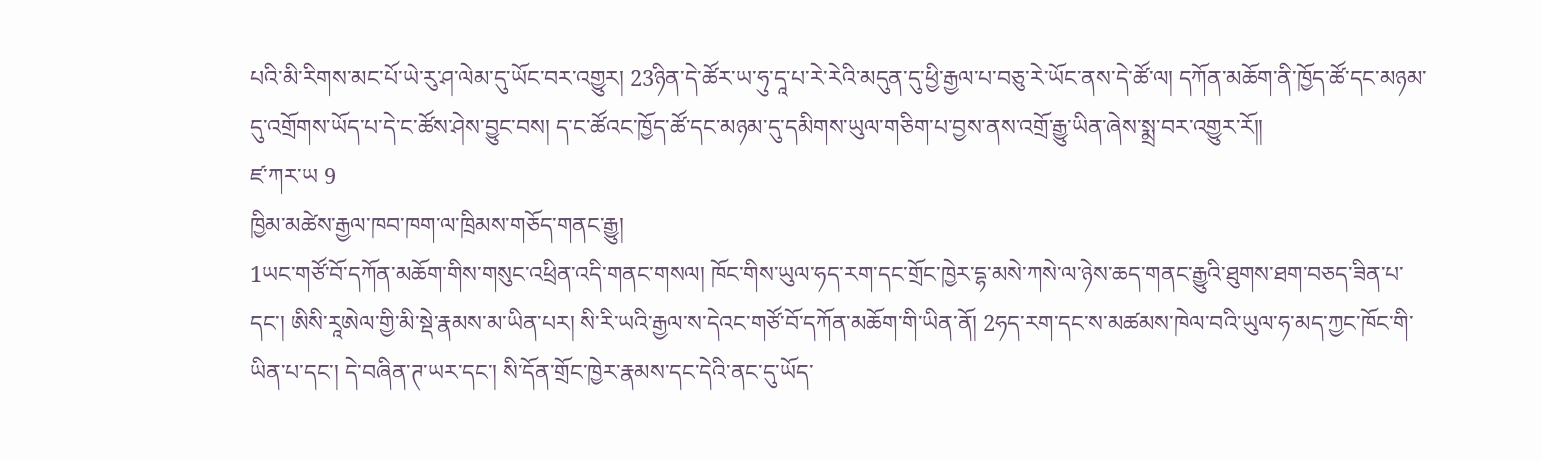པའི་མི་རིགས་མང་པོ་ཡེ་རུ་ཤ་ལེམ་དུ་ཡོང་བར་འགྱུར། 23ཉིན་དེ་ཚོར་ཡ་ཧུ་དཱ་པ་རེ་རེའི་མདུན་དུ་ཕྱི་རྒྱལ་པ་བཅུ་རེ་ཡོང་ནས་དེ་ཚོ་ལ། དཀོན་མཆོག་ནི་ཁྱོད་ཚོ་དང་མཉམ་དུ་འགྲོགས་ཡོད་པ་དེ་ང་ཚོས་ཤེས་བྱུང་བས། ད་ང་ཚོའང་ཁྱོད་ཚོ་དང་མཉམ་དུ་དམིགས་ཡུལ་གཅིག་པ་བྱས་ནས་འགྲོ་རྒྱུ་ཡིན་ཞེས་སྨྲ་བར་འགྱུར་རོ༎
ཛ་ཀར་ཡ 9
ཁྱིམ་མཚེས་རྒྱལ་ཁབ་ཁག་ལ་ཁྲིམས་གཅོད་གནང་རྒྱུ།
1ཡང་གཙོ་བོ་དཀོན་མཆོག་གིས་གསུང་འཕྲིན་འདི་གནང་གསལ། ཁོང་གིས་ཡུལ་ཧད་རག་དང་གྲོང་ཁྱེར་དྷ་མསེ་ཀསེ་ལ་ཉེས་ཆད་གནང་རྒྱུའི་ཐུགས་ཐག་བཅད་ཟིན་པ་དང་། ཨིསི་རཱཨེལ་གྱི་མི་སྡེ་རྣམས་མ་ཡིན་པར། སི་རི་ཡའི་རྒྱལ་ས་དེའང་གཙོ་བོ་དཀོན་མཆོག་གི་ཡིན་ནོ། 2ཧད་རག་དང་ས་མཚམས་ཁེལ་བའི་ཡུལ་ཧ་མད་ཀྱང་ཁོང་གི་ཡིན་པ་དང་། དེ་བཞིན་ཊ་ཡར་དང་། སི་དོན་གྲོང་ཁྱེར་རྣམས་དང་དེའི་ནང་དུ་ཡོད་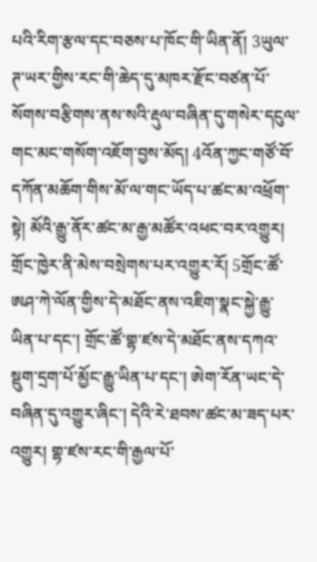པའི་རིག་རྩལ་དང་བཅས་པ་ཁོང་གི་ཡིན་ནོ། 3ཡུལ་ཊ་ཡར་གྱིས་རང་གི་ཆེད་དུ་མཁར་རྫོང་བཙན་པོ་སོགས་བརྩིགས་ནས་སའི་རྡུལ་བཞིན་དུ་གསེར་དངུལ་གང་མང་གསོག་འཇོག་བྱས་མོད། 4འོན་ཀྱང་གཙོ་བོ་དཀོན་མཆོག་གིས་མོ་ལ་གང་ཡོད་པ་ཚང་མ་འཕྲོག་སྟེ། མོའི་རྒྱུ་ནོར་ཚང་མ་རྒྱ་མཚོར་འཕང་བར་འགྱུར། གྲོང་ཁྱེར་ནི་མེས་བསྲེགས་པར་འགྱུར་རོ། 5གྲོང་ཚོ་ཨཤ་ཀེ་ལོན་གྱིས་དེ་མཐོང་ནས་འཇིག་སྣང་སྐྱེ་རྒྱུ་ཡིན་པ་དང་། གྲོང་ཚོ་གྷ་ཛས་དེ་མཐོང་ནས་དཀའ་སྡུག་དྲག་པོ་མྱོང་རྒྱུ་ཡིན་པ་དང་། ཨེག་རོན་ཡང་དེ་བཞིན་དུ་འགྱུར་ཞིང་། དེའི་རེ་ཐབས་ཚང་མ་ཟད་པར་འགྱུར། གྷ་ཛས་རང་གི་རྒྱལ་པོ་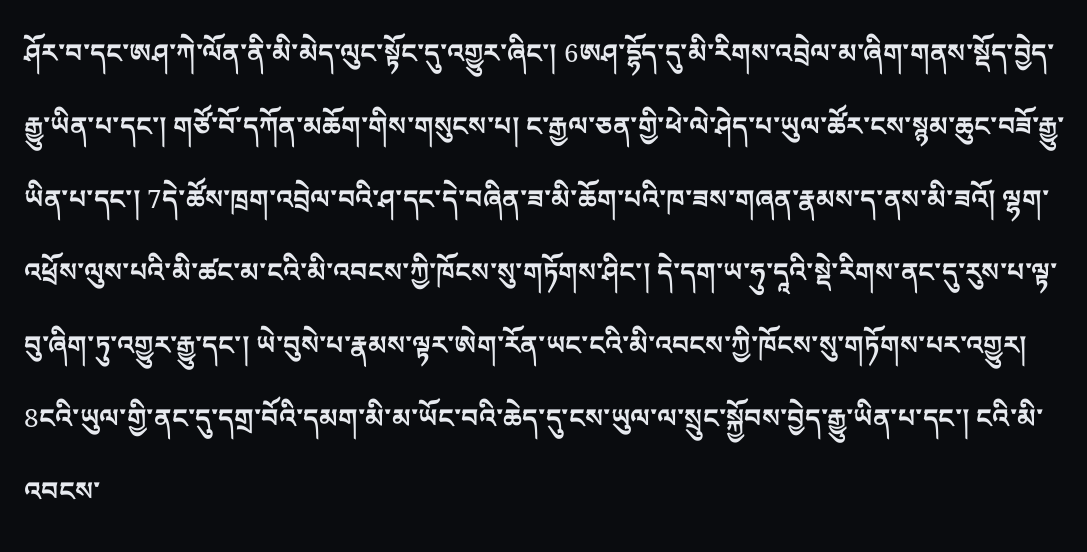ཤོར་བ་དང་ཨཤ་ཀེ་ལོན་ནི་མི་མེད་ལུང་སྟོང་དུ་འགྱུར་ཞིང་། 6ཨཤ་དྷོད་དུ་མི་རིགས་འབྲེལ་མ་ཞིག་གནས་སྡོད་བྱེད་རྒྱུ་ཡིན་པ་དང་། གཙོ་བོ་དཀོན་མཆོག་གིས་གསུངས་པ། ང་རྒྱལ་ཅན་གྱི་ཕེ་ལེ་ཤེད་པ་ཡུལ་ཚོར་ངས་སྙམ་ཆུང་བཟོ་རྒྱུ་ཡིན་པ་དང་། 7དེ་ཚོས་ཁྲག་འབྲེལ་བའི་ཤ་དང་དེ་བཞིན་ཟ་མི་ཆོག་པའི་ཁ་ཟས་གཞན་རྣམས་ད་ནས་མི་ཟའོ། ལྷག་འཕྲོས་ལུས་པའི་མི་ཚང་མ་ངའི་མི་འབངས་ཀྱི་ཁོངས་སུ་གཏོགས་ཤིང་། དེ་དག་ཡ་ཧུ་དཱའི་སྡེ་རིགས་ནང་དུ་རུས་པ་ལྟ་བུ་ཞིག་ཏུ་འགྱུར་རྒྱུ་དང་། ཡེ་བུསེ་པ་རྣམས་ལྟར་ཨེག་རོན་ཡང་ངའི་མི་འབངས་ཀྱི་ཁོངས་སུ་གཏོགས་པར་འགྱུར། 8ངའི་ཡུལ་གྱི་ནང་དུ་དགྲ་བོའི་དམག་མི་མ་ཡོང་བའི་ཆེད་དུ་ངས་ཡུལ་ལ་སྲུང་སྐྱོབས་བྱེད་རྒྱུ་ཡིན་པ་དང་། ངའི་མི་འབངས་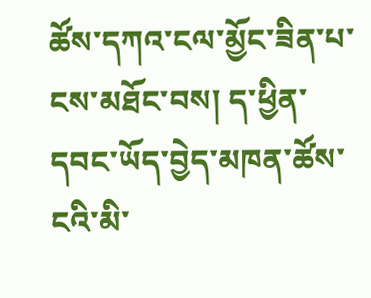ཚོས་དཀའ་ངལ་མྱོང་ཟིན་པ་ངས་མཐོང་བས། ད་ཕྱིན་དབང་ཡོད་བྱེད་མཁན་ཚོས་ངའི་མི་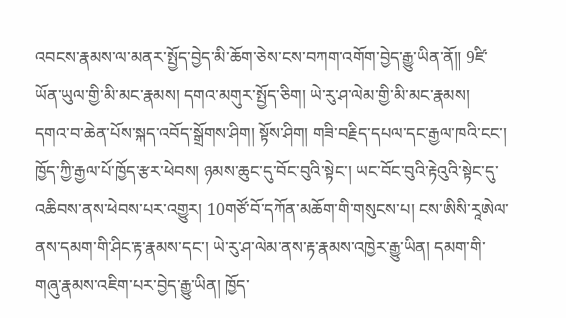འབངས་རྣམས་ལ་མནར་སྤྱོད་བྱེད་མི་ཆོག་ཅེས་ངས་བཀག་འགོག་བྱེད་རྒྱུ་ཡིན་ནོ༎ 9ཛི་ཡོན་ཡུལ་གྱི་མི་མང་རྣམས། དགའ་མགུར་སྤྱོད་ཅིག། ཡེ་རུ་ཤ་ལེམ་གྱི་མི་མང་རྣམས། དགའ་བ་ཆེན་པོས་སྐད་འབོད་སྒྲོགས་ཤིག། སྟོས་ཤིག། གཟི་བརྗིད་དཔལ་དང་རྒྱལ་ཁའི་ངང་། ཁྱོད་ཀྱི་རྒྱལ་པོ་ཁྱོད་རྩར་ཕེབས། ཉམས་ཆུང་དུ་བོང་བུའི་སྟེང་། ཡང་བོང་བུའི་རྟེའུའི་སྟེང་དུ་འཆིབས་ནས་ཕེབས་པར་འགྱུར། 10གཙོ་བོ་དཀོན་མཆོག་གི་གསུངས་པ། ངས་ཨིསི་རཱཨེལ་ནས་དམག་གི་ཤིང་རྟ་རྣམས་དང་། ཡེ་རུ་ཤ་ལེམ་ནས་རྟ་རྣམས་འཁྱེར་རྒྱུ་ཡིན། དམག་གི་གཞུ་རྣམས་འཇིག་པར་བྱེད་རྒྱུ་ཡིན། ཁྱོད་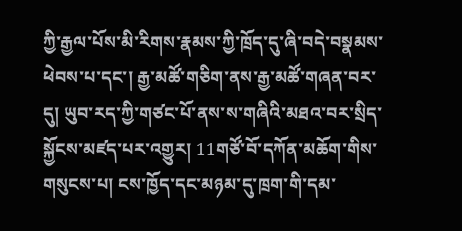ཀྱི་རྒྱལ་པོས་མི་རིགས་རྣམས་ཀྱི་ཁྲོད་དུ་ཞི་བདེ་བསྣམས་ཕེབས་པ་དང་། རྒྱ་མཚོ་གཅིག་ནས་རྒྱ་མཚོ་གཞན་བར་དུ། ཡུབ་རད་ཀྱི་གཙང་པོ་ནས་ས་གཞིའི་མཐའ་བར་སྲིད་སྐྱོངས་མཛད་པར་འགྱུར། 11གཙོ་བོ་དཀོན་མཆོག་གིས་གསུངས་པ། ངས་ཁྱོད་དང་མཉམ་དུ་ཁྲག་གི་དམ་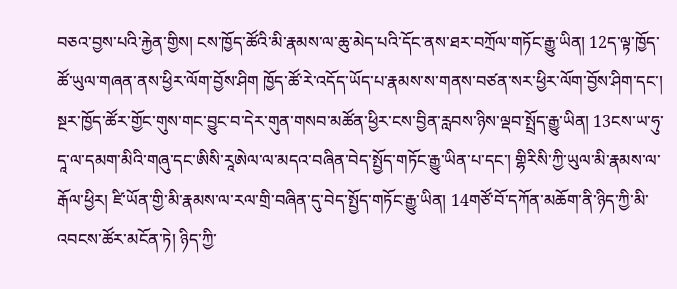བཅའ་བྱས་པའི་རྐྱེན་གྱིས། ངས་ཁྱོད་ཚོའི་མི་རྣམས་ལ་ཆུ་མེད་པའི་དོང་ནས་ཐར་བཀྲོལ་གཏོང་རྒྱུ་ཡིན། 12ད་ལྟ་ཁྱོད་ཚོ་ཡུལ་གཞན་ནས་ཕྱིར་ལོག་བྱོས་ཤིག ཁྱོད་ཚོ་རེ་འདོད་ཡོད་པ་རྣམས་ས་གནས་བཙན་སར་ཕྱིར་ལོག་བྱོས་ཤིག་དང་། སྔར་ཁྱོད་ཚོར་གྱོང་གུས་གང་བྱུང་བ་དེར་གུན་གསབ་མཚོན་ཕྱིར་ངས་བྱིན་རླབས་ཉིས་ལྡབ་སྤྲོད་རྒྱུ་ཡིན། 13ངས་ཡ་ཧུ་དཱ་ལ་དམག་མིའི་གཞུ་དང་ཨིསི་རཱཨེལ་ལ་མདའ་བཞིན་བེད་སྤྱོད་གཏོང་རྒྱུ་ཡིན་པ་དང་། གྷིརིསི་ཀྱི་ཡུལ་མི་རྣམས་ལ་རྒོལ་ཕྱིར། ཛི་ཡོན་གྱི་མི་རྣམས་ལ་རལ་གྲི་བཞིན་དུ་བེད་སྤྱོད་གཏོང་རྒྱུ་ཡིན། 14གཙོ་བོ་དཀོན་མཆོག་ནི་ཉིད་ཀྱི་མི་འབངས་ཚོར་མངོན་ཏེ། ཉིད་ཀྱི་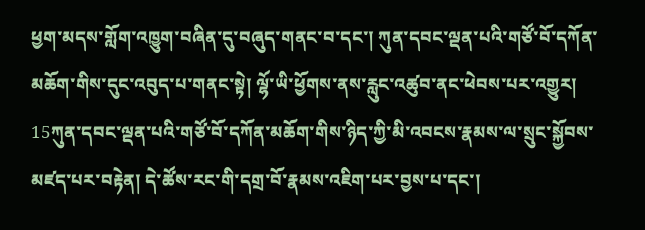ཕྱག་མདས་གློག་འཁྱུག་བཞིན་དུ་བཞུད་གནང་བ་དང་། ཀུན་དབང་ལྡན་པའི་གཙོ་བོ་དཀོན་མཆོག་གིས་དུང་འབུད་པ་གནང་སྟེ། ལྷོ་ཡི་ཕྱོགས་ནས་རླུང་འཚུབ་ནང་ཕེབས་པར་འགྱུར། 15ཀུན་དབང་ལྡན་པའི་གཙོ་བོ་དཀོན་མཆོག་གིས་ཉིད་ཀྱི་མི་འབངས་རྣམས་ལ་སྲུང་སྐྱོབས་མཛད་པར་བརྟེན། དེ་ཚོས་རང་གི་དགྲ་བོ་རྣམས་འཇིག་པར་བྱས་པ་དང་།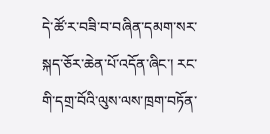དེ་ཚོ་ར་བཟི་བ་བཞིན་དམག་སར་སྐད་ཅོར་ཆེན་པོ་འདོན་ཞིང་། རང་གི་དགྲ་བོའི་ལུས་ལས་ཁྲག་བཏོན་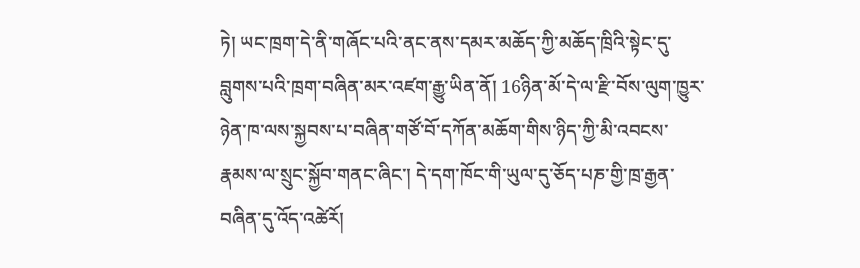ཏེ། ཡང་ཁྲག་དེ་ནི་གཞོང་པའི་ནང་ནས་དམར་མཆོད་ཀྱི་མཆོད་ཁྲིའི་སྟེང་དུ་བླུགས་པའི་ཁྲག་བཞིན་མར་འཛག་རྒྱུ་ཡིན་ནོ། 16ཉིན་མོ་དེ་ལ་རྫི་བོས་ལུག་ཁྱུར་ཉེན་ཁ་ལས་སྐྱབས་པ་བཞིན་གཙོ་བོ་དཀོན་མཆོག་གིས་ཉིད་ཀྱི་མི་འབངས་རྣམས་ལ་སྲུང་སྐྱོབ་གནང་ཞིང་། དེ་དག་ཁོང་གི་ཡུལ་དུ་ཅོད་པཎ་གྱི་ཁྲ་རྒྱན་བཞིན་དུ་འོད་འཚེརོ།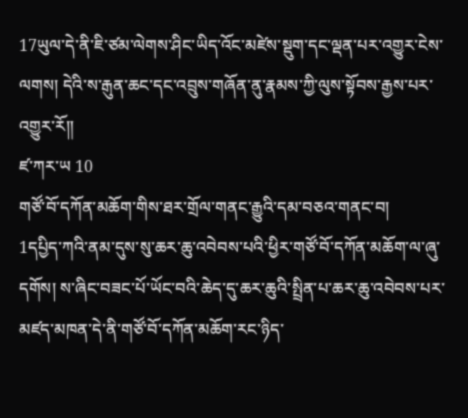17ཡུལ་དེ་ནི་ཇི་ཙམ་ལེགས་ཤིང་ཡིད་འོང་མཛེས་སྡུག་དང་ལྡན་པར་འགྱུར་ངེས་ལགས། དེའི་ས་རྒུན་ཆང་དང་འབྲུས་གཞོན་ནུ་རྣམས་ཀྱི་ལུས་སྟོབས་རྒྱས་པར་འགྱུར་རོ༎
ཛ་ཀར་ཡ 10
གཙོ་བོ་དཀོན་མཆོག་གིས་ཐར་གྲོལ་གནང་རྒྱུའི་དམ་བཅའ་གནང་བ།
1དཔྱིད་ཀའི་ནམ་དུས་སུ་ཆར་ཆུ་འབེབས་པའི་ཕྱིར་གཙོ་བོ་དཀོན་མཆོག་ལ་ཞུ་དགོས། ས་ཞིང་བཟང་པོ་ཡོང་བའི་ཆེད་དུ་ཆར་ཆུའི་སྤྲིན་པ་ཆར་ཆུ་འབེབས་པར་མཛད་མཁན་དེ་ནི་གཙོ་བོ་དཀོན་མཆོག་རང་ཉིད་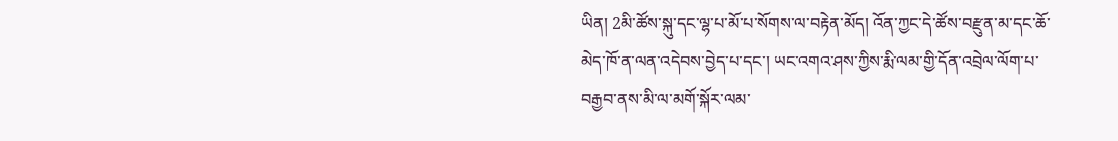ཡིན། 2མི་ཚོས་སྐུ་དང་ལྷ་པ་མོ་པ་སོགས་ལ་བརྟེན་མོད། འོན་ཀྱང་དེ་ཚོས་བརྫུན་མ་དང་ཆོ་མེད་ཁོ་ན་ལན་འདེབས་བྱེད་པ་དང་། ཡང་འགའ་ཤས་ཀྱིས་རྨི་ལམ་གྱི་དོན་འབྲེལ་ལོག་པ་བརྒྱབ་ནས་མི་ལ་མགོ་སྐོར་ལམ་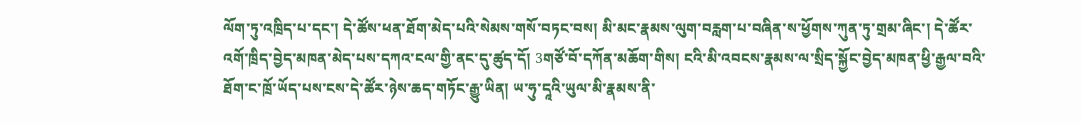ལོག་ཏུ་འཁྲིད་པ་དང་། དེ་ཚོས་ཕན་ཐོག་མེད་པའི་སེམས་གསོ་བཏང་བས། མི་མང་རྣམས་ལུག་བརླག་པ་བཞིན་ས་ཕྱོགས་ཀུན་ཏུ་གྲམ་ཞིང་། དེ་ཚོར་འགོ་ཁྲིད་བྱེད་མཁན་མེད་པས་དཀའ་ངལ་གྱི་ནང་དུ་ཚུད་དོ། 3གཙོ་བོ་དཀོན་མཆོག་གིས། ངའི་མི་འབངས་རྣམས་ལ་སྲིད་སྐྱོང་བྱེད་མཁན་ཕྱི་རྒྱལ་བའི་ཐོག་ང་ཁྲོ་ཡོད་པས་ངས་དེ་ཚོར་ཉེས་ཆད་གཏོང་རྒྱུ་ཡིན། ཡ་ཧུ་དཱའི་ཡུལ་མི་རྣམས་ནི་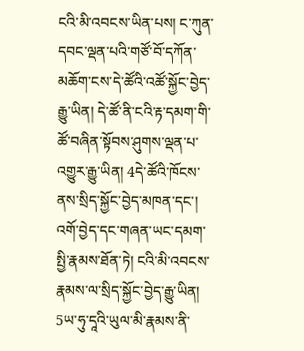ངའི་མི་འབངས་ཡིན་པས། ང་ཀུན་དབང་ལྡན་པའི་གཙོ་བོ་དཀོན་མཆོག་ངས་དེ་ཚོའི་འཚོ་སྐྱོང་བྱེད་རྒྱུ་ཡིན། དེ་ཚོ་ནི་ངའི་རྟ་དམག་གི་ཚོ་བཞིན་སྟོབས་ཤུགས་ལྡན་པ་འགྱུར་རྒྱུ་ཡིན། 4དེ་ཚོའི་ཁོངས་ནས་སྲིད་སྐྱོང་བྱེད་མཁན་དང་། འགོ་བྱེད་དང་གཞན་ཡང་དམག་སྤྱི་རྣམས་ཐོན་ཏེ། ངའི་མི་འབངས་རྣམས་ལ་སྲིད་སྐྱོང་བྱེད་རྒྱུ་ཡིན། 5ཡ་ཧུ་དཱའི་ཡུལ་མི་རྣམས་ནི་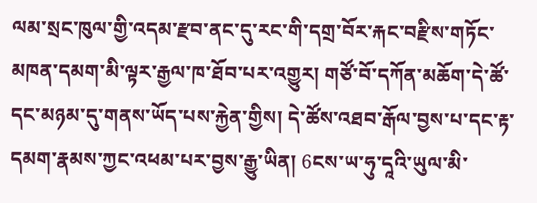ལམ་སྲང་ཁུལ་གྱི་འདམ་རྫབ་ནང་དུ་རང་གི་དགྲ་བོར་རྐང་བརྫིས་གཏོང་མཁན་དམག་མི་ལྟར་རྒྱལ་ཁ་ཐོབ་པར་འགྱུར། གཙོ་བོ་དཀོན་མཆོག་དེ་ཚོ་དང་མཉམ་དུ་གནས་ཡོད་པས་རྐྱེན་གྱིས། དེ་ཚོས་འཐབ་རྒོལ་བྱས་པ་དང་རྟ་དམག་རྣམས་ཀྱང་འཕམ་པར་བྱས་རྒྱུ་ཡིན། 6ངས་ཡ་ཧུ་དཱའི་ཡུལ་མི་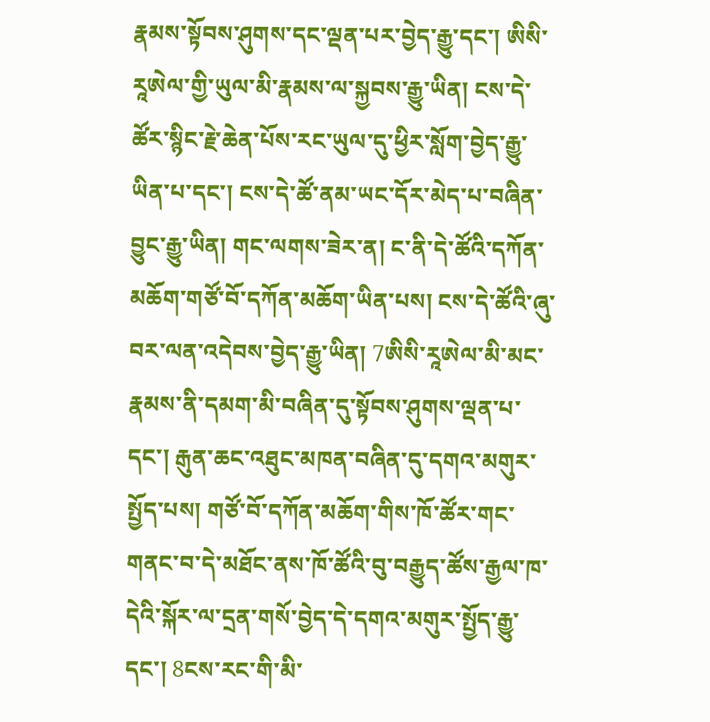རྣམས་སྟོབས་ཤུགས་དང་ལྡན་པར་བྱེད་རྒྱུ་དང་། ཨིསི་རཱཨེལ་གྱི་ཡུལ་མི་རྣམས་ལ་སྐྱབས་རྒྱུ་ཡིན། ངས་དེ་ཚོར་སྙིང་རྗེ་ཆེན་པོས་རང་ཡུལ་དུ་ཕྱིར་སློག་བྱེད་རྒྱུ་ཡིན་པ་དང་། ངས་དེ་ཚོ་ནམ་ཡང་དོར་མེད་པ་བཞིན་བྱུང་རྒྱུ་ཡིན། གང་ལགས་ཟེར་ན། ང་ནི་དེ་ཚོའི་དཀོན་མཆོག་གཙོ་བོ་དཀོན་མཆོག་ཡིན་པས། ངས་དེ་ཚོའི་ཞུ་བར་ལན་འདེབས་བྱེད་རྒྱུ་ཡིན། 7ཨིསི་རཱཨེལ་མི་མང་རྣམས་ནི་དམག་མི་བཞིན་དུ་སྟོབས་ཤུགས་ལྡན་པ་དང་། རྒུན་ཆང་འཐུང་མཁན་བཞིན་དུ་དགའ་མགུར་སྤྱོད་པས། གཙོ་བོ་དཀོན་མཆོག་གིས་ཁོ་ཚོར་གང་གནང་བ་དེ་མཐོང་ནས་ཁོ་ཚོའི་བུ་བརྒྱུད་ཚོས་རྒྱལ་ཁ་དེའི་སྐོར་ལ་དྲན་གསོ་བྱེད་དེ་དགའ་མགུར་སྤྱོད་རྒྱུ་དང་། 8ངས་རང་གི་མི་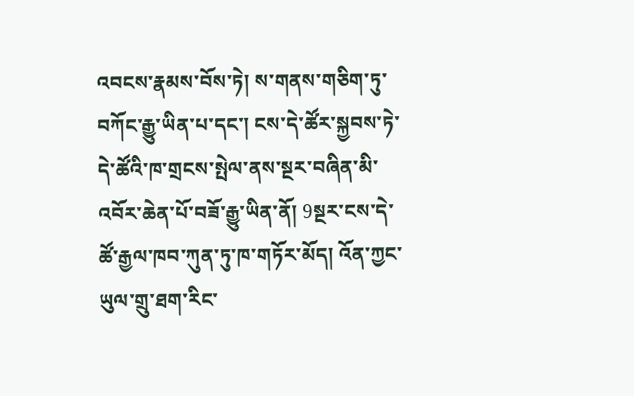འབངས་རྣམས་བོས་ཏེ། ས་གནས་གཅིག་ཏུ་བཀོང་རྒྱུ་ཡིན་པ་དང་། ངས་དེ་ཚོར་སྐྱབས་ཏེ་དེ་ཚོའི་ཁ་གྲངས་སྤེལ་ནས་སྔར་བཞིན་མི་འབོར་ཆེན་པོ་བཟོ་རྒྱུ་ཡིན་ནོ། 9སྔར་ངས་དེ་ཚོ་རྒྱལ་ཁབ་ཀུན་ཏུ་ཁ་གཏོར་མོད། འོན་ཀྱང་ཡུལ་གྲུ་ཐག་རིང་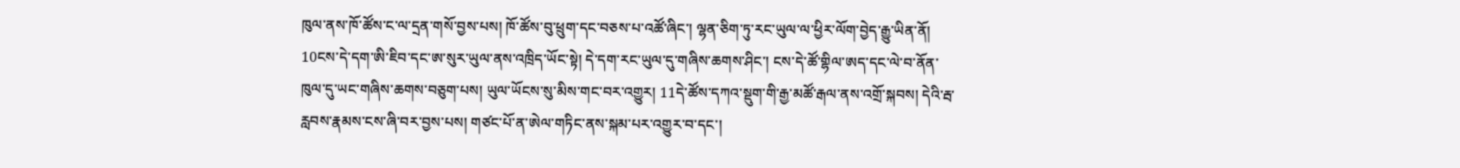ཁུལ་ནས་ཁོ་ཚོས་ང་ལ་དྲན་གསོ་བྱས་པས། ཁོ་ཚོས་བུ་ཕྲུག་དང་བཅས་པ་འཚོ་ཞིང་། ལྷན་ཅིག་ཏུ་རང་ཡུལ་ལ་ཕྱིར་ལོག་བྱེད་རྒྱུ་ཡིན་ནོ། 10ངས་དེ་དག་ཨི་ཇིབ་དང་ཨ་སུར་ཡུལ་ནས་འཁྲིད་ཡོང་སྟེ། དེ་དག་རང་ཡུལ་དུ་གཞིས་ཆགས་ཤིང་། ངས་དེ་ཚོ་གྷིལ་ཨད་དང་ལེ་བ་ནོན་ཁུལ་དུ་ཡང་གཞིས་ཆགས་བཅུག་པས། ཡུལ་ཡོངས་སུ་མིས་གང་བར་འགྱུར། 11དེ་ཚོས་དཀའ་སྡུག་གི་རྒྱ་མཚོ་རྒལ་ནས་འགྲོ་སྐབས། དེའི་རྦ་རླབས་རྣམས་ངས་ཞི་བར་བྱས་པས། གཙང་པོ་ན་ཨེལ་གཏིང་ནས་སྐམ་པར་འགྱུར་བ་དང་།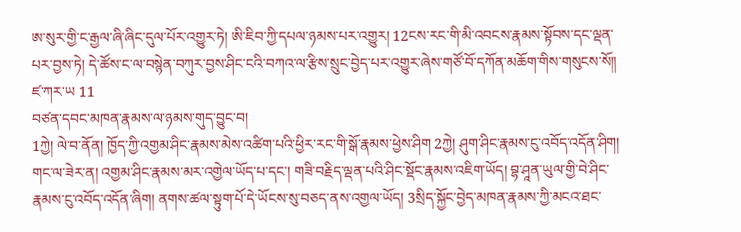ཨ་སུར་གྱི་ང་རྒྱལ་ཞི་ཞིང་དུལ་པོར་འགྱུར་ཏེ། ཨི་ཇིབ་ཀྱི་དཔལ་ཉམས་པར་འགྱུར། 12ངས་རང་གི་མི་འབངས་རྣམས་སྟོབས་དང་ལྡན་པར་བྱས་ཏེ། དེ་ཚོས་ང་ལ་བསྙེན་བཀུར་བྱས་ཤིང་ངའི་བཀའ་ལ་རྩིས་སྲུང་བྱེད་པར་འགྱུར་ཞེས་གཙོ་བོ་དཀོན་མཆོག་གིས་གསུངས་སོ༎
ཛ་ཀར་ཡ 11
བཙན་དབང་མཁན་རྣམས་ལ་ཉམས་གུད་བྱུང་བ།
1ཀྱེ། ལེ་བ་ནོན། ཁྱོད་ཀྱི་འགྱམ་ཤིང་རྣམས་མེས་འཚིག་པའི་ཕྱིར་རང་གི་སྒོ་རྣམས་ཕྱེས་ཤིག 2ཀྱེ། ཤུག་ཤིང་རྣམས་ངུ་འབོད་འདོན་ཤིག། གང་ལ་ཟེར་ན། འགྱམ་ཤིང་རྣམས་མར་འགྱེལ་ཡོད་པ་དང་། གཟི་བརྗིད་ལྡན་པའི་ཤིང་སྡོང་རྣམས་འཇིག་ཡོད། བྷ་ཤཱན་ཡུལ་གྱི་བེ་ཤིང་རྣམས་ངུ་འབོད་འདོན་ཞིག། ནགས་ཚལ་སྟུག་པོ་དེ་ཡོངས་སུ་བཅད་ནས་འགྱལ་ཡོད། 3སྲིད་སྐྱོང་བྱེད་མཁན་རྣམས་ཀྱི་མངའ་ཐང་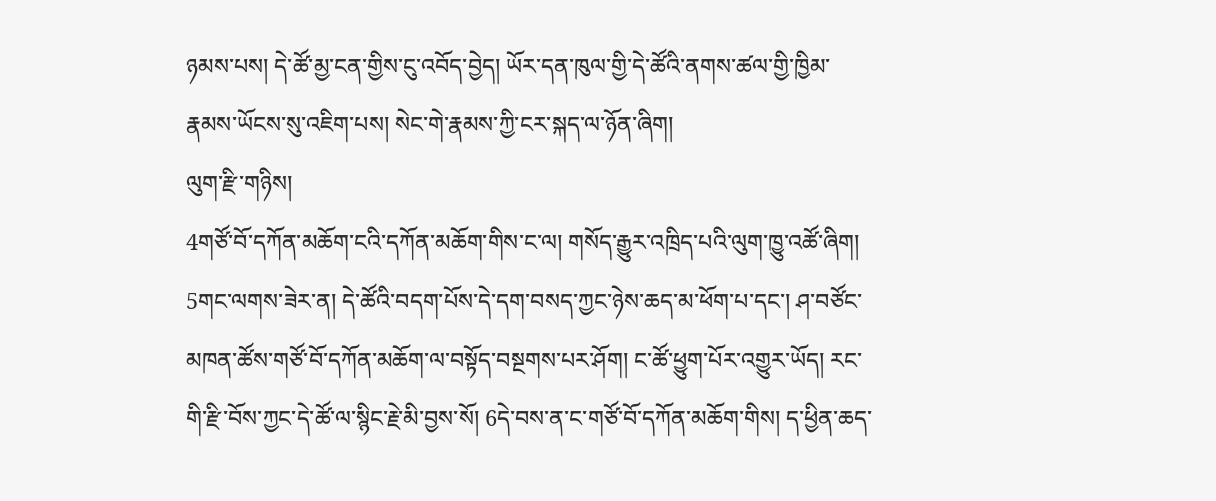ཉམས་པས། དེ་ཚོ་མྱ་ངན་གྱིས་ངུ་འབོད་བྱེད། ཡོར་དན་ཁུལ་གྱི་དེ་ཚོའི་ནགས་ཚལ་གྱི་ཁྱིམ་རྣམས་ཡོངས་སུ་འཇིག་པས། སེང་གེ་རྣམས་ཀྱི་ངར་སྐད་ལ་ཉོན་ཞིག།
ལུག་རྫི་གཉིས།
4གཙོ་བོ་དཀོན་མཆོག་ངའི་དཀོན་མཆོག་གིས་ང་ལ། གསོད་རྒྱུར་འཁྲིད་པའི་ལུག་ཁྱུ་འཚོ་ཞིག། 5གང་ལགས་ཟེར་ན། དེ་ཚོའི་བདག་པོས་དེ་དག་བསད་ཀྱང་ཉེས་ཆད་མ་ཕོག་པ་དང་། ཤ་བཙོང་མཁན་ཚོས་གཙོ་བོ་དཀོན་མཆོག་ལ་བསྟོད་བསྔགས་པར་ཤོག། ང་ཚོ་ཕྱུག་པོར་འགྱུར་ཡོད། རང་གི་རྫི་བོས་ཀྱང་དེ་ཚོ་ལ་སྙིང་རྗེ་མི་བྱས་སོ། 6དེ་བས་ན་ང་གཙོ་བོ་དཀོན་མཆོག་གིས། ད་ཕྱིན་ཆད་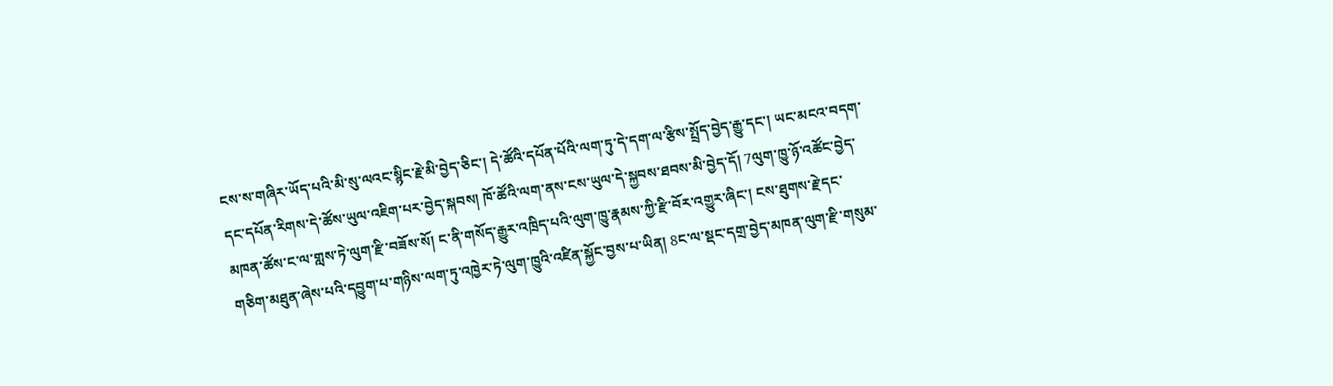ངས་ས་གཞིར་ཡོད་པའི་མི་སུ་ལའང་སྙིང་རྗེ་མི་བྱེད་ཅིང་། དེ་ཚོའི་དཔོན་པོའི་ལག་ཏུ་དེ་དག་ལ་རྩིས་སྤྲོད་བྱེད་རྒྱུ་དང་། ཡང་མངའ་བདག་དང་དཔོན་རིགས་དེ་ཚོས་ཡུལ་འཇིག་པར་བྱེད་སྐབས། ཁོ་ཚོའི་ལག་ནས་ངས་ཡུལ་དེ་སྐྱབས་ཐབས་མི་བྱེད་དོ། 7ལུག་ཁྱུ་ཉོ་འཚོང་བྱེད་མཁན་ཚོས་ང་ལ་གླས་ཏེ་ལུག་རྫི་བཟོས་སོ། ང་ནི་གསོད་རྒྱུར་འཁྲིད་པའི་ལུག་ཁྱུ་རྣམས་ཀྱི་རྫི་བོར་འགྱུར་ཞིང་། ངས་ཐུགས་རྗེ་དང་གཅིག་མཐུན་ཞེས་པའི་དབྱུག་པ་གཉིས་ལག་ཏུ་འཁྱེར་ཏེ་ལུག་ཁྱུའི་འཛིན་སྐྱོང་བྱས་པ་ཡིན། 8ང་ལ་སྡང་དགྲ་བྱེད་མཁན་ལུག་རྫི་གསུམ་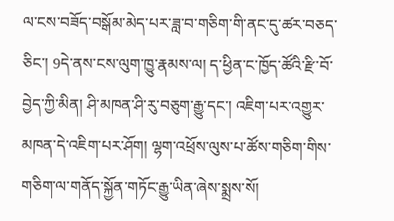ལ་ངས་བཟོད་བསྒོམ་མེད་པར་ཟླ་བ་གཅིག་གི་ནང་དུ་ཚར་བཅད་ཅིང་། 9དེ་ནས་ངས་ལུག་ཁྱུ་རྣམས་ལ། ད་ཕྱིན་ང་ཁྱོད་ཚོའི་རྫི་བོ་བྱེད་ཀྱི་མིན། ཤི་མཁན་ཤི་རུ་བཅུག་རྒྱུ་དང་། འཇིག་པར་འགྱུར་མཁན་དེ་འཇིག་པར་ཤོག། ལྷག་འཕྲོས་ལུས་པ་ཚོས་གཅིག་གིས་གཅིག་ལ་གནོད་སྐྱོན་གཏོང་རྒྱུ་ཡིན་ཞེས་སྨྲས་སོ།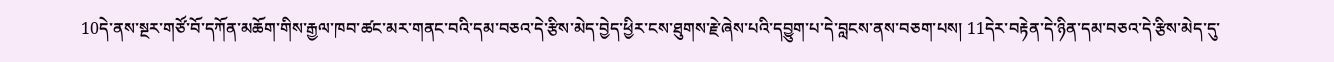10དེ་ནས་སྔར་གཙོ་བོ་དཀོན་མཆོག་གིས་རྒྱལ་ཁབ་ཚང་མར་གནང་བའི་དམ་བཅའ་དེ་རྩིས་མེད་བྱེད་ཕྱིར་ངས་ཐུགས་རྗེ་ཞེས་པའི་དབྱུག་པ་དེ་བླངས་ནས་བཅག་པས། 11དེར་བརྟེན་དེ་ཉིན་དམ་བཅའ་དེ་རྩིས་མེད་དུ་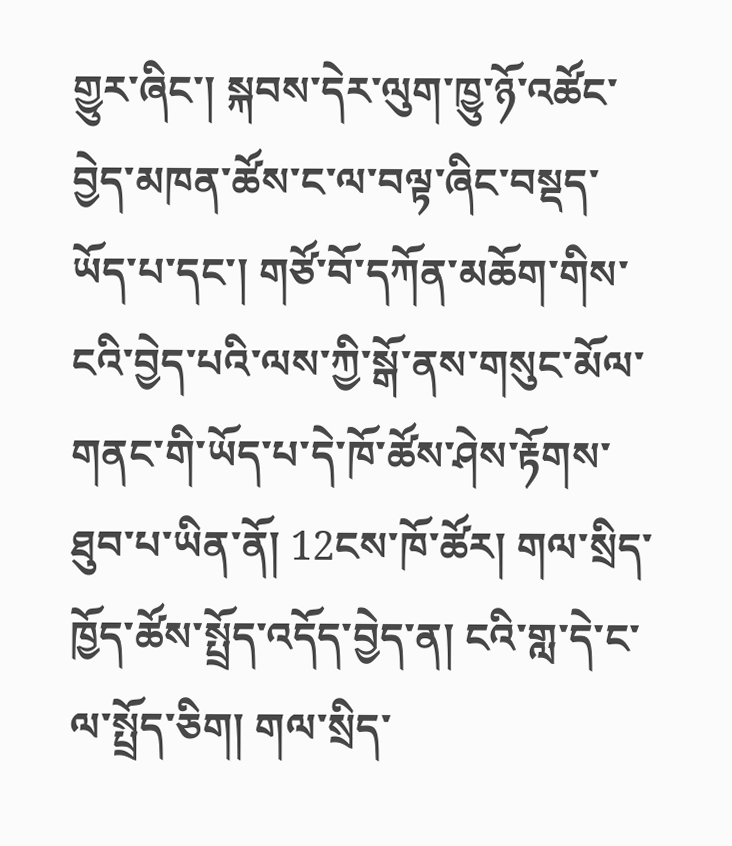གྱུར་ཞིང་། སྐབས་དེར་ལུག་ཁྱུ་ཉོ་འཚོང་བྱེད་མཁན་ཚོས་ང་ལ་བལྟ་ཞིང་བསྡད་ཡོད་པ་དང་། གཙོ་བོ་དཀོན་མཆོག་གིས་ངའི་བྱེད་པའི་ལས་ཀྱི་སྒོ་ནས་གསུང་མོལ་གནང་གི་ཡོད་པ་དེ་ཁོ་ཚོས་ཤེས་རྟོགས་ཐུབ་པ་ཡིན་ནོ། 12ངས་ཁོ་ཚོར། གལ་སྲིད་ཁྱོད་ཚོས་སྤྲོད་འདོད་བྱེད་ན། ངའི་གླ་དེ་ང་ལ་སྤྲོད་ཅིག། གལ་སྲིད་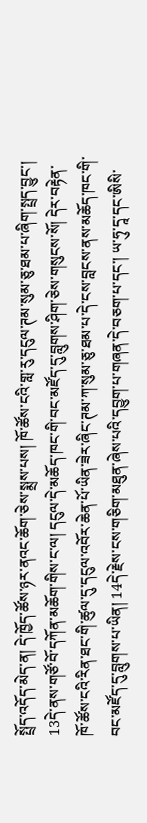སྤྲོད་འདོད་མེད་ན། དེ་ཁྱོད་ཚོས་ཉར་ནའང་ཆོག་ཅེས་སྨྲས་པས། ཁོ་ཚོས་ངའི་གླ་རུ་དངུལ་ཊམ་སུམ་ཅུ་ཐམ་པ་ཞིག་སྤྲད་བྱུང་། 13དེ་ནས་གཙོ་བོ་དཀོན་མཆོག་གིས་ང་ལ། དངུལ་དེ་མཆོད་ཁང་གི་བང་མཛོད་དུ་བླུགས་ཤིག་ཅེས་གསུངས་སོ། དེར་བརྟེན་ཁོ་ཚོས་ངའི་རིན་ཐང་གི་ཚུལ་དུ་དངུལ་འབོར་ཆེན་པོ་ཡིན་ཟེར་ཞིང་ཊམ་ཀ་སུམ་ཅུ་ཐམ་པ་དེ་ངས་བླངས་ནས་མཆོད་ཁང་གི་བང་མཛོད་དུ་བླུགས་པ་ཡིན། 14དེ་རྗེས་ངས་གཅིག་མཐུན་ཞེས་པའི་དབྱུག་པ་གཞན་དེ་བཅག་པ་དང་། ཡ་ཧུ་དཱ་དང་ཨིསི་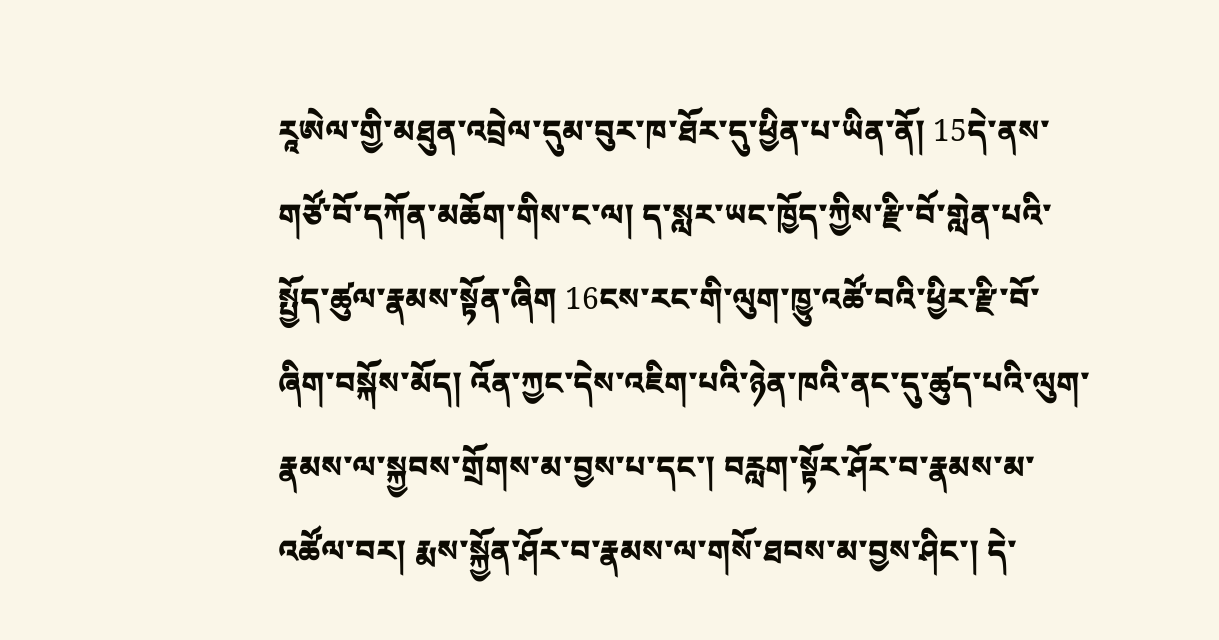རཱཨེལ་གྱི་མཐུན་འབྲེལ་དུམ་བུར་ཁ་ཐོར་དུ་ཕྱིན་པ་ཡིན་ནོ། 15དེ་ནས་གཙོ་བོ་དཀོན་མཆོག་གིས་ང་ལ། ད་སླར་ཡང་ཁྱོད་ཀྱིས་རྫི་བོ་གླེན་པའི་སྤྱོད་ཚུལ་རྣམས་སྟོན་ཞིག 16ངས་རང་གི་ལུག་ཁྱུ་འཚོ་བའི་ཕྱིར་རྫི་བོ་ཞིག་བསྐོས་མོད། འོན་ཀྱང་དེས་འཇིག་པའི་ཉེན་ཁའི་ནང་དུ་ཚུད་པའི་ལུག་རྣམས་ལ་སྐྱབས་གྲོགས་མ་བྱས་པ་དང་། བརླག་སྟོར་ཤོར་བ་རྣམས་མ་འཚོལ་བར། རྨས་སྐྱོན་ཤོར་བ་རྣམས་ལ་གསོ་ཐབས་མ་བྱས་ཤིང་། དེ་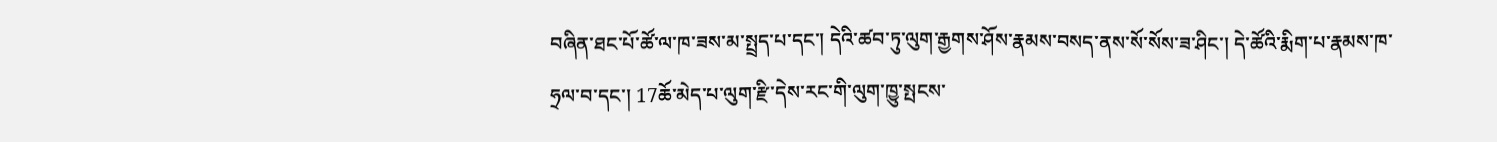བཞིན་ཐང་པོ་ཚོ་ལ་ཁ་ཟས་མ་སྤྲད་པ་དང་། དེའི་ཚབ་ཏུ་ལུག་རྒྱགས་ཤོས་རྣམས་བསད་ནས་སོ་སོས་ཟ་ཤིང་། དེ་ཚོའི་རྨིག་པ་རྣམས་ཁ་ཧྲལ་བ་དང་། 17ཆོ་མེད་པ་ལུག་རྫི་དེས་རང་གི་ལུག་ཁྱུ་སྤངས་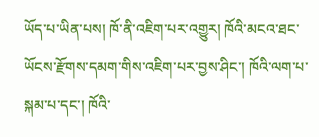ཡོད་པ་ཡིན་པས། ཁོ་ནི་འཇིག་པར་འགྱུར། ཁོའི་མངའ་ཐང་ཡོངས་རྫོགས་དམག་གིས་འཇིག་པར་བྱས་ཤིང་། ཁོའི་ལག་པ་སྐམ་པ་དང་། ཁོའི་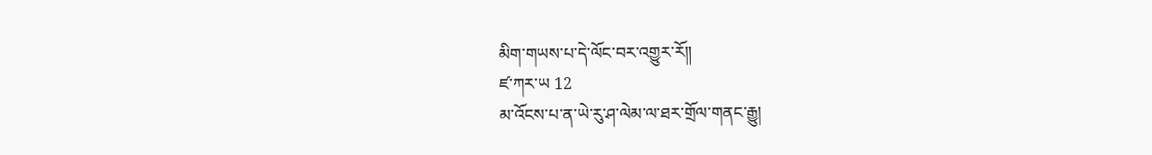མིག་གཡས་པ་དེ་ལོང་བར་འགྱུར་རོ༎
ཛ་ཀར་ཡ 12
མ་འོངས་པ་ན་ཡེ་རུ་ཤ་ལེམ་ལ་ཐར་གྲོལ་གནང་རྒྱུ།